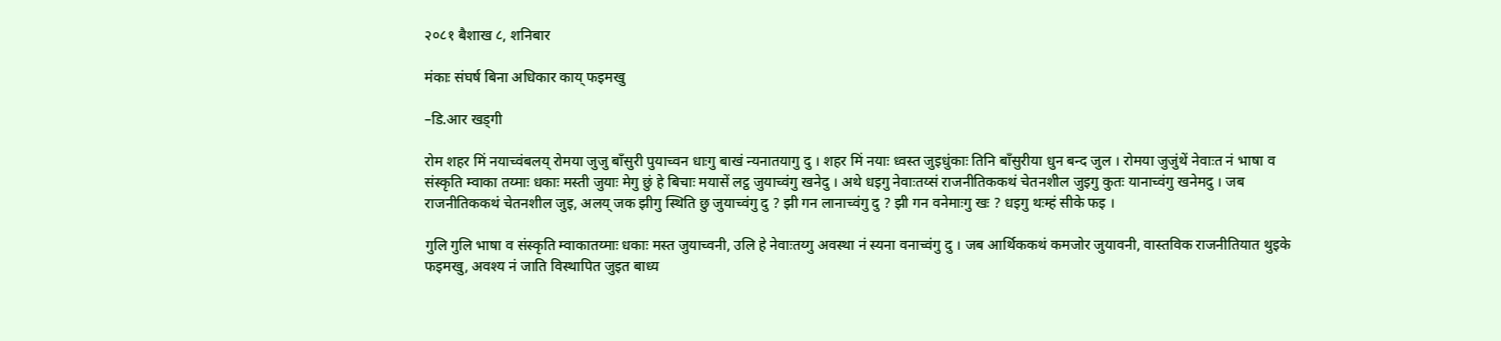२०८१ बैशाख ८, शनिबार

मंकाः संघर्ष बिना अधिकार काय् फइमखु

–डि.आर खड्गी

रोम शहर मिं नयाच्वंबलय् रोमया जुजु बाँसुरी पुयाच्वन धाःगु बाखं न्यनातयागु दु । शहर मिं नयाः ध्वस्त जुइधुंकाः तिनि बाँसुरीया धुन बन्द जुल । रोमया जुजुंथें नेवाःत नं भाषा व संस्कृति म्वाका तय्माः धकाः मस्ती जुयाः मेगु छुं हे बिचाः मयासें लट्ठ जुयाच्वंगु खनेदु । अथे धइगु नेवाःतय्सं राजनीतिककथं चेतनशील जुइगु कुतः यानाच्वंगु खनेमदु । जब राजनीतिककथं चेतनशील जुइ, अलय् जक झीगु स्थिति छु जुयाच्वंगु दु ? झी गन लानाच्वंगु दु ? झी गन वनेमाःगु खः ? धइगु थःम्हं सीके फइ ।

गुलि गुलि भाषा व संस्कृति म्वाकातय्माः धकाः मस्त जुयाच्वनी, उलि हे नेवाःतय्गु अवस्था नं स्यना वनाच्वंगु दु । जब आर्थिककथं कमजोर जुयावनी, वास्तविक राजनीतियात थुइके फइमखु, अवश्य नं जाति विस्थापित जुइत बाध्य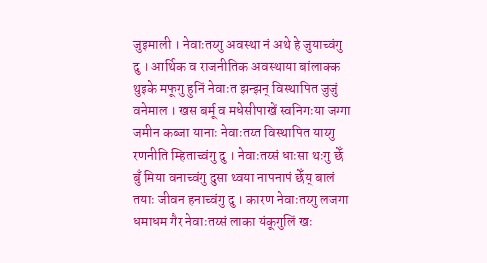जुइमाली । नेवाःतय्गु अवस्था नं अथे हे जुयाच्वंगु दु । आर्थिक व राजनीतिक अवस्थाया बांलाक्क थुइके मफूगु हुनिं नेवाःत झन्झन् विस्थापित जुजुं वनेमाल । खस बर्मू व मधेसीपाखें स्वनिगःया जग्गा जमीन कब्जा यानाः नेवाःतय्त विस्थापित याय्गु रणनीति म्हिताच्वंगु दु । नेवाःतय्सं धाःसा थःगु छेँ बुँ मिया वनाच्वंगु दुसा थ्वया नापनापं छेँय् बालं तयाः जीवन हनाच्वंगु दु । कारण नेवाःतय्गु लजगा धमाधम गैर नेवाःतय्सं लाका यंकूगुलिं खः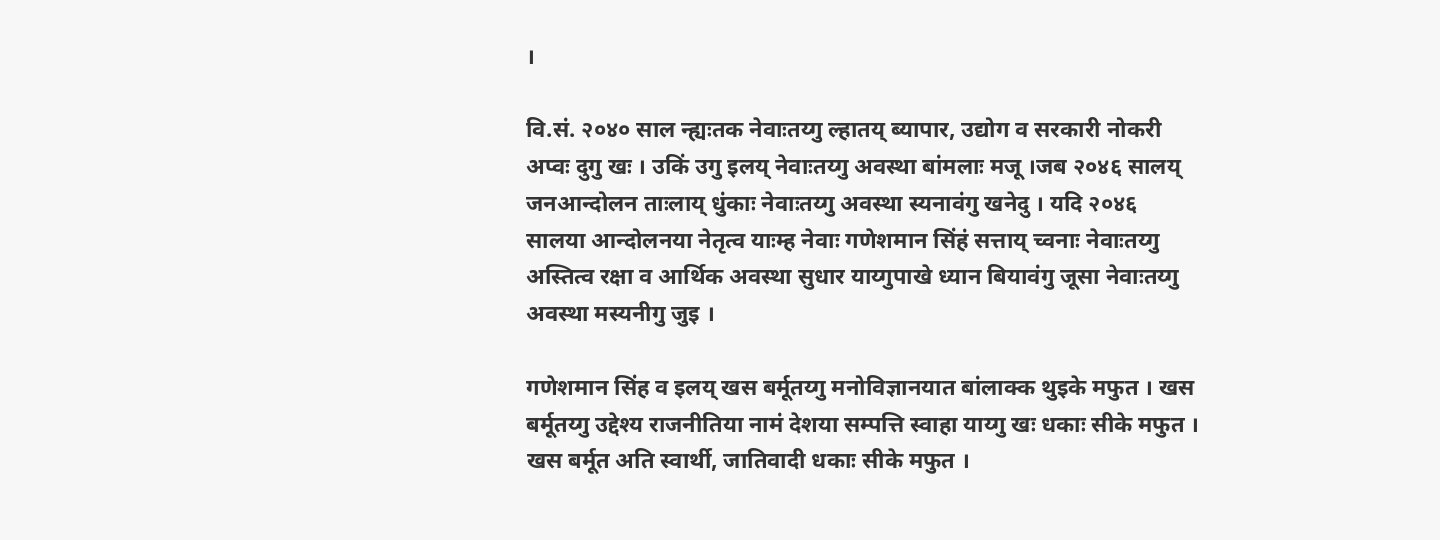।

वि.सं. २०४० साल न्ह्यःतक नेवाःतय्गु ल्हातय् ब्यापार, उद्योग व सरकारी नोकरी अप्वः दुगु खः । उकिं उगु इलय् नेवाःतय्गु अवस्था बांमलाः मजू ।जब २०४६ सालय् जनआन्दोलन ताःलाय् धुंकाः नेवाःतय्गु अवस्था स्यनावंगु खनेदु । यदि २०४६ सालया आन्दोलनया नेतृत्व याःम्ह नेवाः गणेशमान सिंहं सत्ताय् च्वनाः नेवाःतय्गु अस्तित्व रक्षा व आर्थिक अवस्था सुधार याय्गुपाखे ध्यान बियावंगु जूसा नेवाःतय्गु अवस्था मस्यनीगु जुइ ।

गणेशमान सिंह व इलय् खस बर्मूतय्गु मनोविज्ञानयात बांलाक्क थुइके मफुत । खस बर्मूतय्गु उद्देश्य राजनीतिया नामं देशया सम्पत्ति स्वाहा याय्गु खः धकाः सीके मफुत । खस बर्मूत अति स्वार्थी, जातिवादी धकाः सीके मफुत ।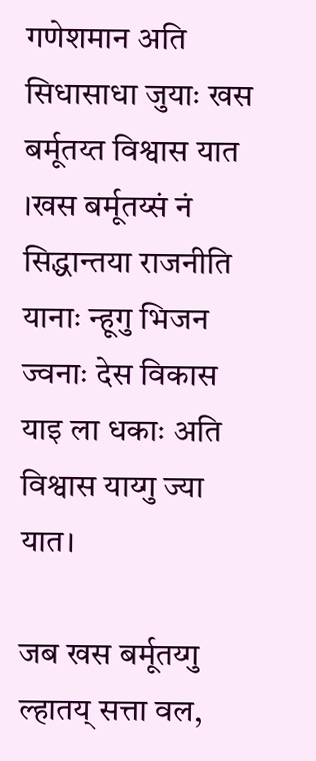गणेशमान अति सिधासाधा जुयाः खस बर्मूतय्त विश्वास यात ।खस बर्मूतय्सं नं सिद्धान्तया राजनीति यानाः न्हूगु भिजन ज्वनाः देस विकास याइ ला धकाः अति विश्वास याय्गु ज्या यात।

जब खस बर्मूतय्गु ल्हातय् सत्ता वल,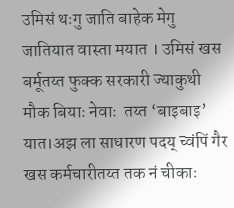उमिसं थःगु जाति बाहेक मेगु जातियात वास्ता मयात । उमिसं खस बर्मूतय्त फुक्क सरकारी ज्याकुथी मौक बियाः नेवाः  तय्त ‘बाइबाइ’ यात।अझ ला साधारण पदय् च्वंपिं गैर खस कर्मचारीतय्त तक नं चीकाः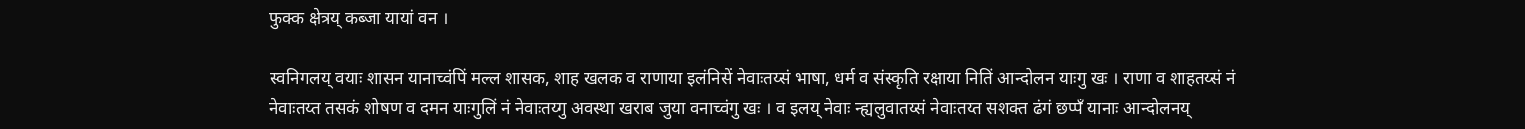फुक्क क्षेत्रय् कब्जा यायां वन ।

स्वनिगलय् वयाः शासन यानाच्वंपिं मल्ल शासक, शाह खलक व राणाया इलंनिसें नेवाःतय्सं भाषा, धर्म व संस्कृति रक्षाया नितिं आन्दोलन याःगु खः । राणा व शाहतय्सं नं नेवाःतय्त तसकं शोषण व दमन याःगुलिं नं नेवाःतय्गु अवस्था खराब जुया वनाच्वंगु खः । व इलय् नेवाः न्ह्यलुवातय्सं नेवाःतय्त सशक्त ढंगं छप्पँ यानाः आन्दोलनय्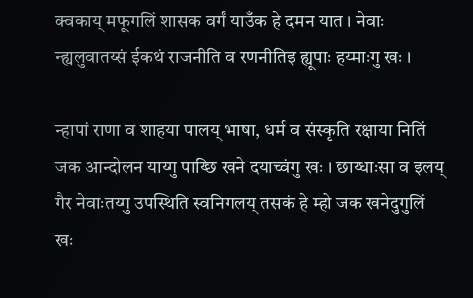क्वकाय् मफूगलिं शासक वर्गं याउँक हे दमन यात । नेवाः न्ह्यलुवातय्सं ईकथं राजनीति व रणनीतिइ ह्यूपाः हय्माःगु खः ।

न्हापां राणा व शाहया पालय् भाषा, धर्म व संस्कृति रक्षाया नितिं जक आन्दोलन याय्गु पाय्छि खने दयाच्वंगु खः । छाय्धाःसा व इलय् गैर नेवाःतय्गु उपस्थिति स्वनिगलय् तसकं हे म्हो जक खनेदुगुलिं खः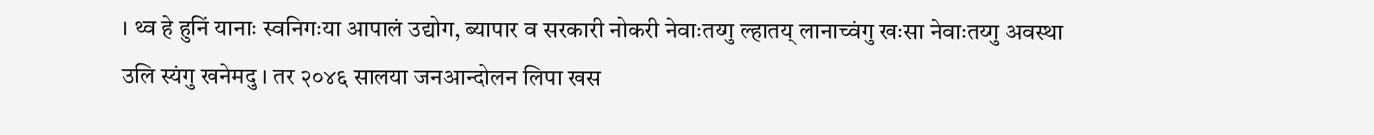। थ्व हे हुनिं यानाः स्वनिगःया आपालं उद्योग, ब्यापार व सरकारी नोकरी नेवाःतय्गु ल्हातय् लानाच्वंगु खःसा नेवाःतय्गु अवस्था उलि स्यंगु खनेमदु । तर २०४६ सालया जनआन्दोलन लिपा खस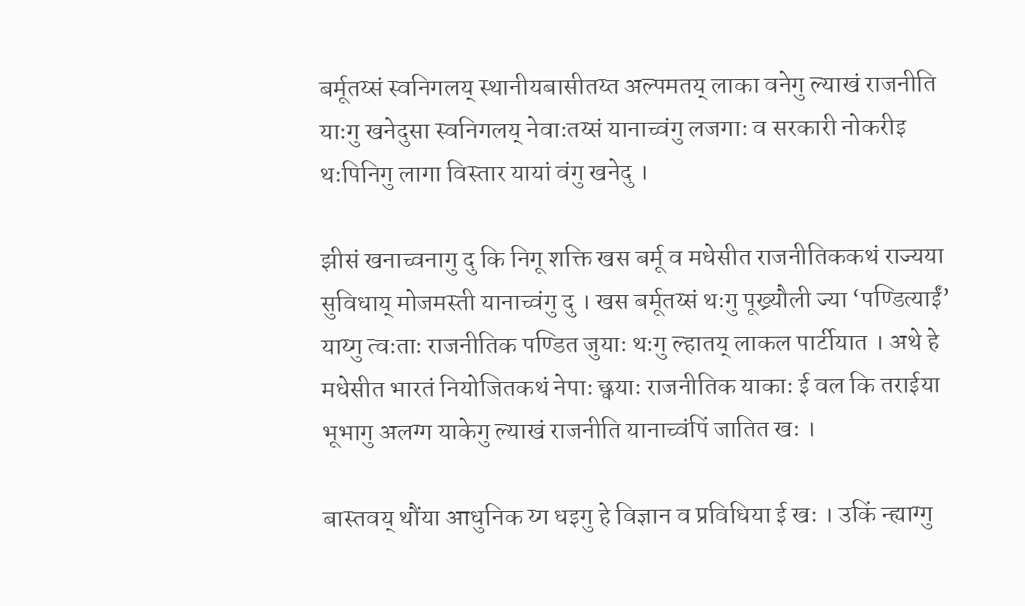बर्मूतय्सं स्वनिगलय् स्थानीयबासीतय्त अल्पमतय् लाका वनेगु ल्याखं राजनीति याःगु खनेदुसा स्वनिगलय् नेवाःतय्सं यानाच्वंगु लजगाः व सरकारी नोकरीइ थःपिनिगु लागा विस्तार यायां वंगु खनेदु ।

झीसं खनाच्वनागु दु कि निगू शक्ति खस बर्मू व मधेसीत राजनीतिककथं राज्यया सुविधाय् मोजमस्ती यानाच्वंगु दु । खस बर्मूतय्सं थःगु पूख्र्यौली ज्या ‘पण्डित्याईं’ याय्गु त्वःताः राजनीतिक पण्डित जुयाः थःगु ल्हातय् लाकल पार्टीयात । अथे हे मधेसीत भारतं नियोजितकथं नेपाः छ्वयाः राजनीतिक याकाः ई वल कि तराईया भूभागु अलग्ग याकेगु ल्याखं राजनीति यानाच्वंपिं जातित खः ।

बास्तवय् थौंया आधुनिक य्ग धइगु हे विज्ञान व प्रविधिया ई खः । उकिं न्ह्याग्गु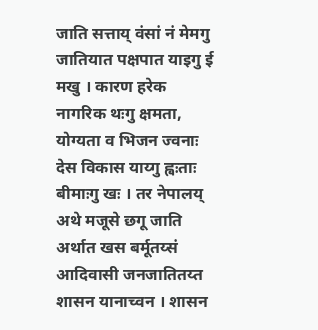जाति सत्ताय् वंसां नं मेमगु जातियात पक्षपात याइगु ई मखु । कारण हरेक नागरिक थःगु क्षमता, योग्यता व भिजन ज्वनाः देस विकास याय्गु ह्वःताः बीमाःगु खः । तर नेपालय् अथे मजूसे छगू जाति अर्थात खस बर्मूतय्सं आदिवासी जनजातितय्त शासन यानाच्वन । शासन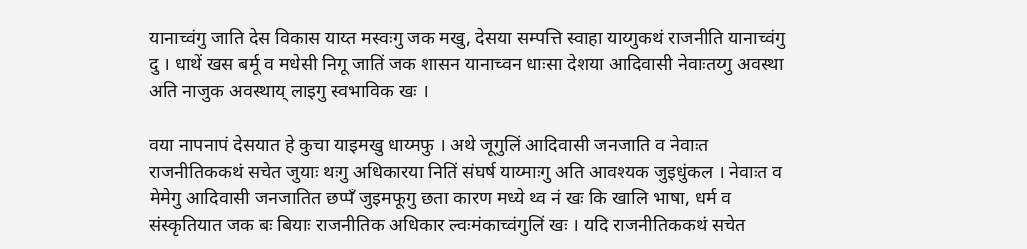यानाच्वंगु जाति देस विकास याय्त मस्वःगु जक मखु, देसया सम्पत्ति स्वाहा याय्गुकथं राजनीति यानाच्वंगु दु । धाथें खस बर्मू व मधेसी निगू जातिं जक शासन यानाच्वन धाःसा देशया आदिवासी नेवाःतय्गु अवस्था अति नाजुक अवस्थाय् लाइगु स्वभाविक खः ।

वया नापनापं देसयात हे कुचा याइमखु धाय्मफु । अथे जूगुलिं आदिवासी जनजाति व नेवाःत राजनीतिककथं सचेत जुयाः थःगु अधिकारया नितिं संघर्ष याय्माःगु अति आवश्यक जुइधुंकल । नेवाःत व मेमेगु आदिवासी जनजातित छप्पँ जुइमफूगु छता कारण मध्ये थ्व नं खः कि खालि भाषा, धर्म व संस्कृतियात जक बः बियाः राजनीतिक अधिकार ल्वःमंकाच्वंगुलिं खः । यदि राजनीतिककथं सचेत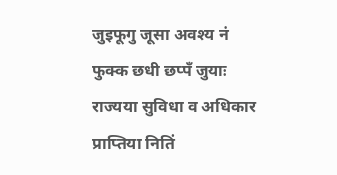जुइफूगु जूसा अवश्य नं फुक्क छधी छप्पँ जुयाः राज्यया सुविधा व अधिकार प्राप्तिया नितिं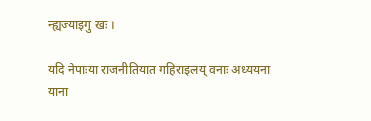न्ह्यज्याइगु खः ।

यदि नेपाःया राजनीतियात गहिराइलय् वनाः अध्ययना याना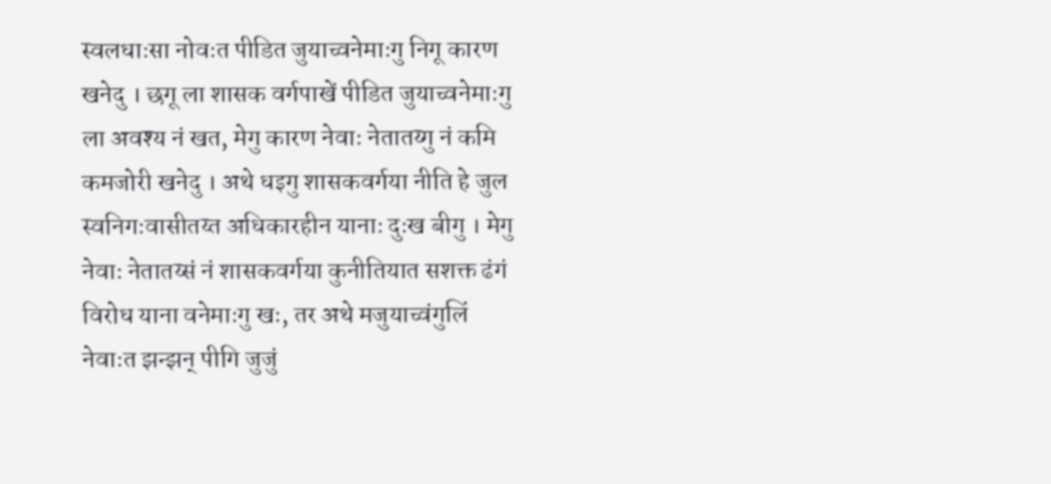स्वलधाःसा नोवःत पीडित जुयाच्वनेमाःगु निगू कारण खनेदु । छगू ला शासक वर्गपाखें पीडित जुयाच्वनेमाःगु ला अवश्य नं खत, मेगु कारण नेवाः नेतातय्गु नं कमि कमजोरी खनेदु । अथे धइगु शासकवर्गया नीति हे जुल स्वनिगःवासीतय्त अधिकारहीन यानाः दुःख बीगु । मेगु नेवाः नेतातय्सं नं शासकवर्गया कुनीतियात सशक्त ढंगं विरोध याना वनेमाःगु खः, तर अथे मजुयाच्वंगुलिं नेवाःत झन्झन् पीगि जुजुं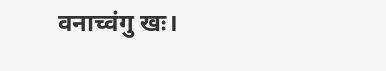वनाच्वंगु खः।